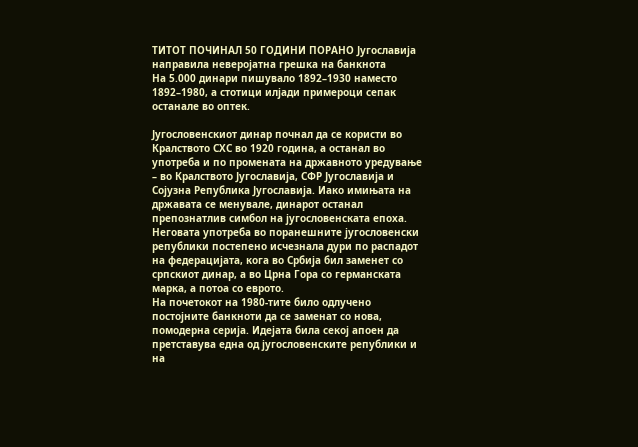ТИТОТ ПОЧИНАЛ 50 ГОДИНИ ПОРАНО Југославија направила неверојатна грешка на банкнота
На 5.000 динари пишувало 1892–1930 наместо 1892–1980, а стотици илјади примероци сепак останале во оптек.

Југословенскиот динар почнал да се користи во Кралството СХС во 1920 година, а останал во употреба и по промената на државното уредување – во Кралството Југославија, СФР Југославија и Сојузна Република Југославија. Иако имињата на државата се менувале, динарот останал препознатлив симбол на југословенската епоха. Неговата употреба во поранешните југословенски републики постепено исчезнала дури по распадот на федерацијата, кога во Србија бил заменет со српскиот динар, а во Црна Гора со германската марка, а потоа со еврото.
На почетокот на 1980-тите било одлучено постојните банкноти да се заменат со нова, помодерна серија. Идејата била секој апоен да претставува една од југословенските републики и на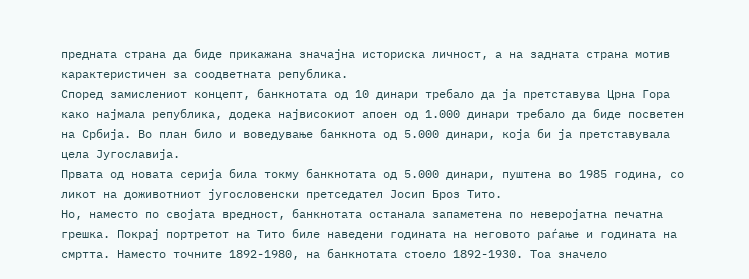предната страна да биде прикажана значајна историска личност, а на задната страна мотив карактеристичен за соодветната република.
Според замислениот концепт, банкнотата од 10 динари требало да ја претставува Црна Гора како најмала република, додека највисокиот апоен од 1.000 динари требало да биде посветен на Србија. Во план било и воведување банкнота од 5.000 динари, која би ја претставувала цела Југославија.
Првата од новата серија била токму банкнотата од 5.000 динари, пуштена во 1985 година, со ликот на доживотниот југословенски претседател Јосип Броз Тито.
Но, наместо по својата вредност, банкнотата останала запаметена по неверојатна печатна грешка. Покрај портретот на Тито биле наведени годината на неговото раѓање и годината на смртта. Наместо точните 1892-1980, на банкнотата стоело 1892-1930. Тоа значело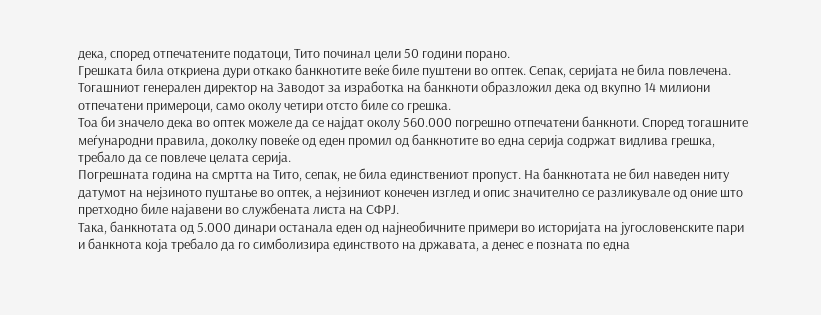дека, според отпечатените податоци, Тито починал цели 50 години порано.
Грешката била откриена дури откако банкнотите веќе биле пуштени во оптек. Сепак, серијата не била повлечена. Тогашниот генерален директор на Заводот за изработка на банкноти образложил дека од вкупно 14 милиони отпечатени примероци, само околу четири отсто биле со грешка.
Тоа би значело дека во оптек можеле да се најдат околу 560.000 погрешно отпечатени банкноти. Според тогашните меѓународни правила, доколку повеќе од еден промил од банкнотите во една серија содржат видлива грешка, требало да се повлече целата серија.
Погрешната година на смртта на Тито, сепак, не била единствениот пропуст. На банкнотата не бил наведен ниту датумот на нејзиното пуштање во оптек, а нејзиниот конечен изглед и опис значително се разликувале од оние што претходно биле најавени во службената листа на СФРЈ.
Така, банкнотата од 5.000 динари останала еден од најнеобичните примери во историјата на југословенските пари и банкнота која требало да го симболизира единството на државата, а денес е позната по една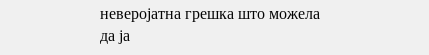неверојатна грешка што можела да ја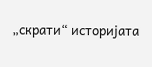„скрати“ историјата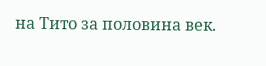на Тито за половина век.